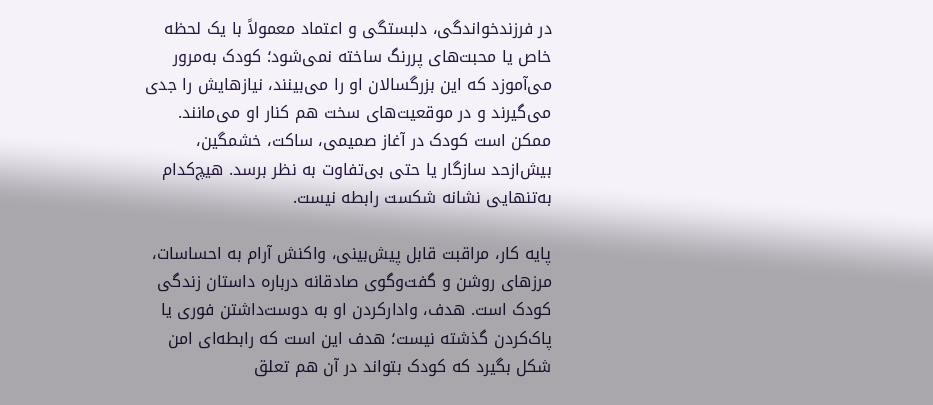در فرزندخواندگی، دلبستگی و اعتماد معمولاً با یک لحظه خاص یا محبت‌های پررنگ ساخته نمی‌شود؛ کودک به‌مرور می‌آموزد که این بزرگسالان او را می‌بینند، نیازهایش را جدی می‌گیرند و در موقعیت‌های سخت هم کنار او می‌مانند. ممکن است کودک در آغاز صمیمی، ساکت، خشمگین، بیش‌ازحد سازگار یا حتی بی‌تفاوت به نظر برسد. هیچ‌کدام به‌تنهایی نشانه شکست رابطه نیست.

پایه کار، مراقبت قابل پیش‌بینی، واکنش آرام به احساسات، مرزهای روشن و گفت‌وگوی صادقانه درباره داستان زندگی کودک است. هدف، وادارکردن او به دوست‌داشتن فوری یا پاک‌کردن گذشته نیست؛ هدف این است که رابطه‌ای امن شکل بگیرد که کودک بتواند در آن هم تعلق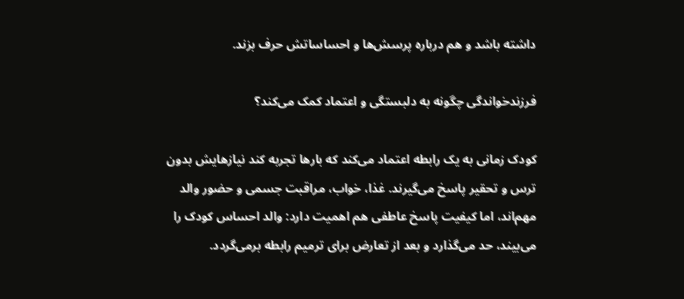داشته باشد و هم درباره پرسش‌ها و احساساتش حرف بزند.

فرزندخواندگی چگونه به دلبستگی و اعتماد کمک می‌کند؟

کودک زمانی به یک رابطه اعتماد می‌کند که بارها تجربه کند نیازهایش بدون ترس و تحقیر پاسخ می‌گیرند. غذا، خواب، مراقبت جسمی و حضور والد مهم‌اند، اما کیفیت پاسخ عاطفی هم اهمیت دارد: والد احساس کودک را می‌بیند، حد می‌گذارد و بعد از تعارض برای ترمیم رابطه برمی‌گردد.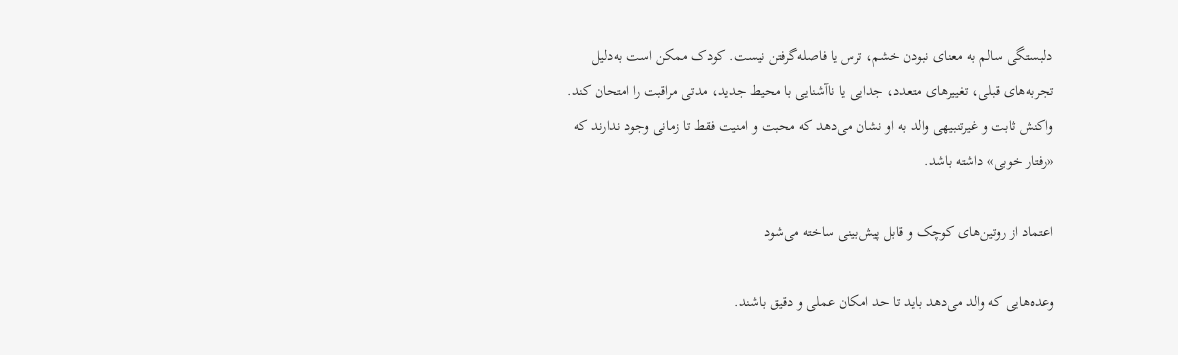دلبستگی سالم به معنای نبودن خشم، ترس یا فاصله‌گرفتن نیست. کودک ممکن است به‌دلیل تجربه‌های قبلی، تغییرهای متعدد، جدایی یا ناآشنایی با محیط جدید، مدتی مراقبت را امتحان کند. واکنش ثابت و غیرتنبیهی والد به او نشان می‌دهد که محبت و امنیت فقط تا زمانی وجود ندارند که «رفتار خوبی» داشته باشد.

اعتماد از روتین‌های کوچک و قابل پیش‌بینی ساخته می‌شود

وعده‌هایی که والد می‌دهد باید تا حد امکان عملی و دقیق باشند.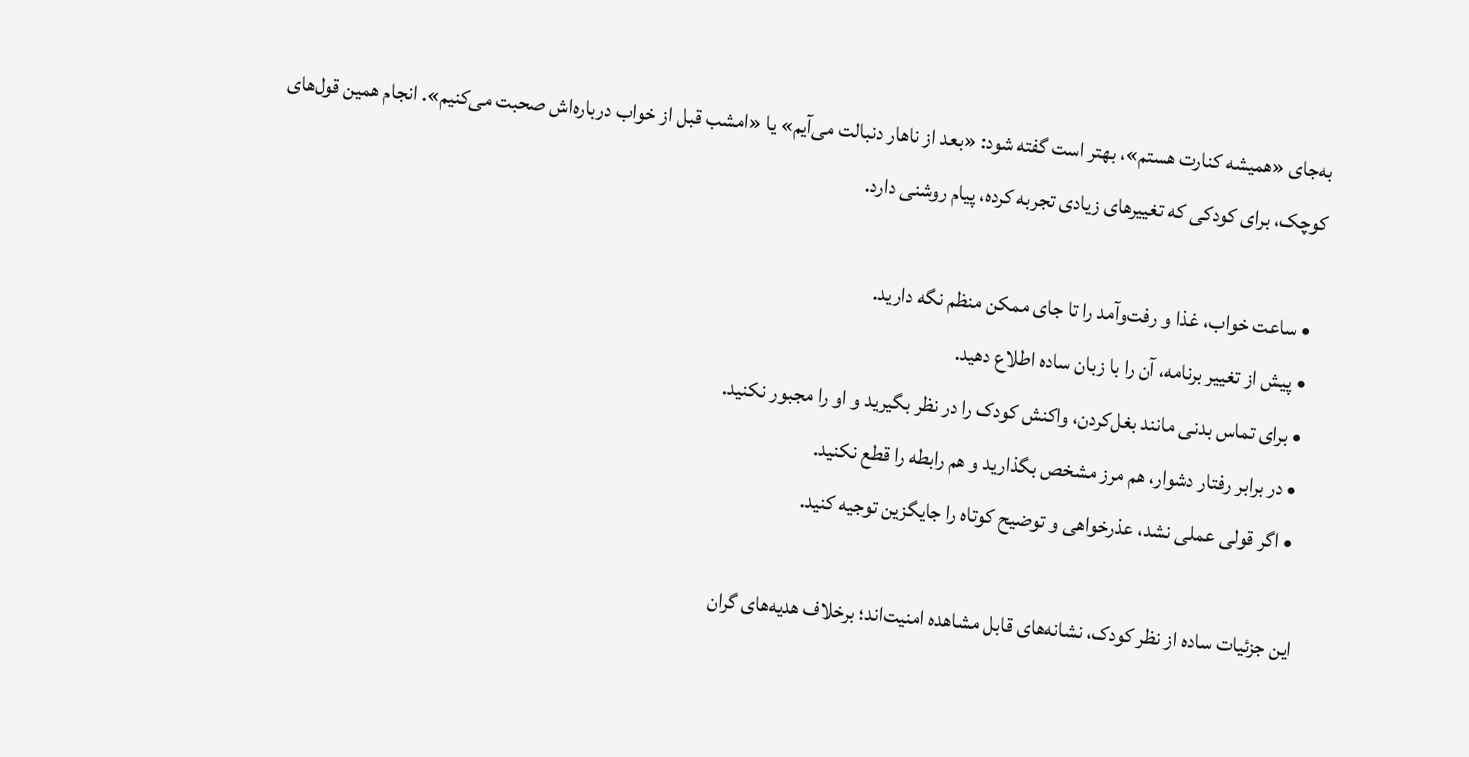به‌جای «همیشه کنارت هستم»، بهتر است گفته شود: «بعد از ناهار دنبالت می‌آیم» یا «امشب قبل از خواب درباره‌اش صحبت می‌کنیم». انجام همین قول‌های کوچک، برای کودکی که تغییرهای زیادی تجربه کرده، پیام روشنی دارد.

  • ساعت خواب، غذا و رفت‌وآمد را تا جای ممکن منظم نگه دارید.
  • پیش از تغییر برنامه، آن را با زبان ساده اطلاع دهید.
  • برای تماس بدنی مانند بغل‌کردن، واکنش کودک را در نظر بگیرید و او را مجبور نکنید.
  • در برابر رفتار دشوار، هم مرز مشخص بگذارید و هم رابطه را قطع نکنید.
  • اگر قولی عملی نشد، عذرخواهی و توضیح کوتاه را جایگزین توجیه کنید.

این جزئیات ساده از نظر کودک، نشانه‌های قابل مشاهده امنیت‌اند؛ برخلاف هدیه‌های گران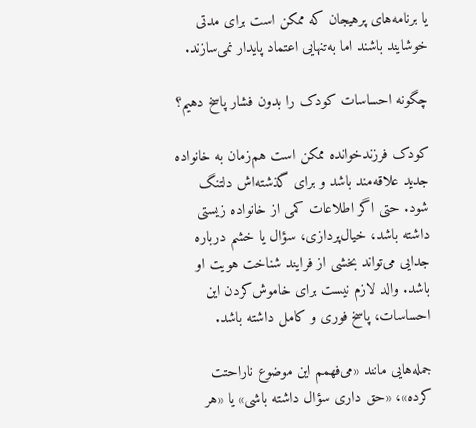یا برنامه‌های پرهیجان که ممکن است برای مدتی خوشایند باشند اما به‌تنهایی اعتماد پایدار نمی‌سازند.

چگونه احساسات کودک را بدون فشار پاسخ دهیم؟

کودک فرزندخوانده ممکن است هم‌زمان به خانواده جدید علاقه‌مند باشد و برای گذشته‌اش دلتنگ شود. حتی اگر اطلاعات کمی از خانواده زیستی داشته باشد، خیال‌پردازی، سؤال یا خشم درباره جدایی می‌تواند بخشی از فرایند شناخت هویت او باشد. والد لازم نیست برای خاموش‌کردن این احساسات، پاسخ فوری و کامل داشته باشد.

جمله‌هایی مانند «می‌فهمم این موضوع ناراحتت کرده»، «حق داری سؤال داشته باشی» یا «هر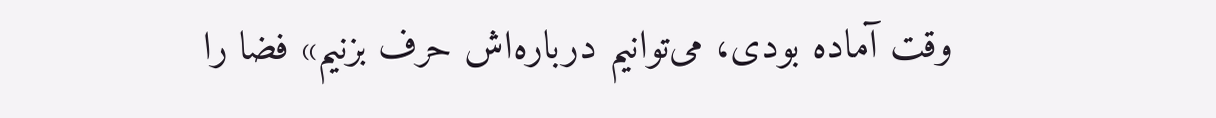وقت آماده بودی، می‌توانیم درباره‌اش حرف بزنیم» فضا را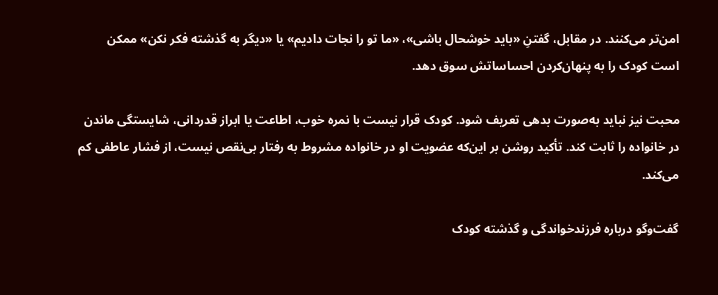امن‌تر می‌کنند. در مقابل، گفتنِ «باید خوشحال باشی»، «ما تو را نجات دادیم» یا «دیگر به گذشته فکر نکن» ممکن است کودک را به پنهان‌کردن احساساتش سوق دهد.

محبت نیز نباید به‌صورت بدهی تعریف شود. کودک قرار نیست با نمره خوب، اطاعت یا ابراز قدردانی، شایستگی ماندن در خانواده را ثابت کند. تأکید روشن بر این‌که عضویت او در خانواده مشروط به رفتار بی‌نقص نیست، از فشار عاطفی کم می‌کند.

گفت‌وگو درباره فرزندخواندگی و گذشته کودک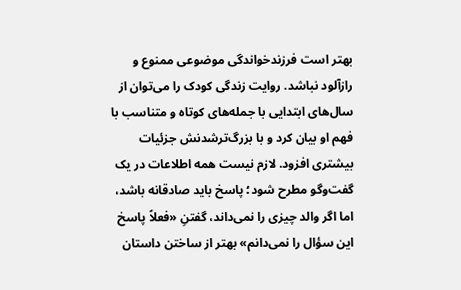بهتر است فرزندخواندگی موضوعی ممنوع و رازآلود نباشد. روایت زندگی کودک را می‌توان از سال‌های ابتدایی با جمله‌های کوتاه و متناسب با فهم او بیان کرد و با بزرگ‌ترشدنش جزئیات بیشتری افزود. لازم نیست همه اطلاعات در یک گفت‌وگو مطرح شود؛ پاسخ باید صادقانه باشد، اما اگر والد چیزی را نمی‌داند، گفتنِ «فعلاً پاسخ این سؤال را نمی‌دانم» بهتر از ساختن داستان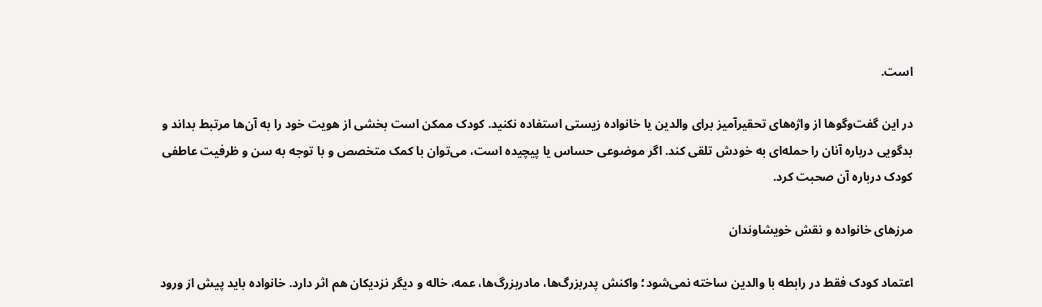است.

در این گفت‌وگوها از واژه‌های تحقیرآمیز برای والدین یا خانواده زیستی استفاده نکنید. کودک ممکن است بخشی از هویت خود را به آن‌ها مرتبط بداند و بدگویی درباره آنان را حمله‌ای به خودش تلقی کند. اگر موضوعی حساس یا پیچیده است، می‌توان با کمک متخصص و با توجه به سن و ظرفیت عاطفی کودک درباره آن صحبت کرد.

مرزهای خانواده و نقش خویشاوندان

اعتماد کودک فقط در رابطه با والدین ساخته نمی‌شود؛ واکنش پدربزرگ‌ها، مادربزرگ‌ها، عمه، خاله و دیگر نزدیکان هم اثر دارد. خانواده باید پیش از ورود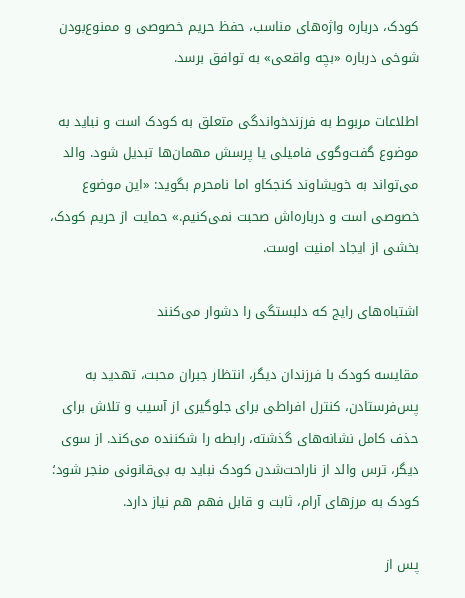کودک، درباره واژه‌های مناسب، حفظ حریم خصوصی و ممنوع‌بودن شوخی درباره «بچه واقعی» به توافق برسد.

اطلاعات مربوط به فرزندخواندگی متعلق به کودک است و نباید به موضوع گفت‌وگوی فامیلی یا پرسش مهمان‌ها تبدیل شود. والد می‌تواند به خویشاوند کنجکاو اما نامحرم بگوید: «این موضوع خصوصی است و درباره‌اش صحبت نمی‌کنیم.» حمایت از حریم کودک، بخشی از ایجاد امنیت اوست.

اشتباه‌های رایج که دلبستگی را دشوار می‌کنند

مقایسه کودک با فرزندان دیگر، انتظار جبران محبت، تهدید به پس‌فرستادن، کنترل افراطی برای جلوگیری از آسیب و تلاش برای حذف کامل نشانه‌های گذشته، رابطه را شکننده می‌کند. از سوی دیگر، ترس والد از ناراحت‌شدن کودک نباید به بی‌قانونی منجر شود؛ کودک به مرزهای آرام، ثابت و قابل فهم هم نیاز دارد.

پس از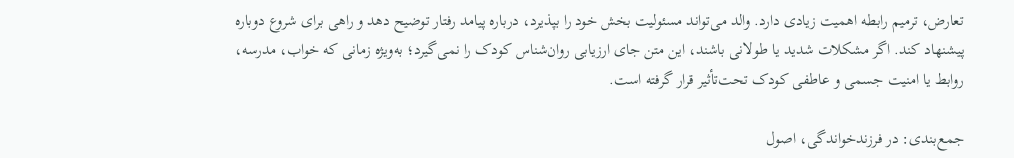تعارض، ترمیم رابطه اهمیت زیادی دارد. والد می‌تواند مسئولیت بخش خود را بپذیرد، درباره پیامد رفتار توضیح دهد و راهی برای شروع دوباره پیشنهاد کند. اگر مشکلات شدید یا طولانی باشند، این متن جای ارزیابی روان‌شناس کودک را نمی‌گیرد؛ به‌ویژه زمانی که خواب، مدرسه، روابط یا امنیت جسمی و عاطفی کودک تحت‌تأثیر قرار گرفته است.

جمع‌بندی: در فرزندخواندگی، اصول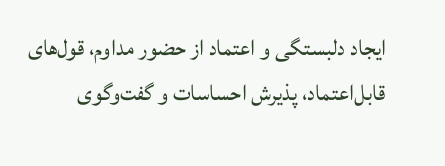ایجاد دلبستگی و اعتماد از حضور مداوم، قول‌های قابل‌اعتماد، پذیرش احساسات و گفت‌وگوی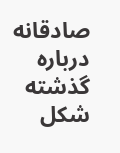صادقانه درباره گذشته شکل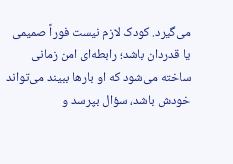می‌گیرد. کودک لازم نیست فوراً صمیمی یا قدردان باشد؛ رابطه‌ای امن زمانی ساخته می‌شود که او بارها ببیند می‌تواند خودش باشد، سؤال بپرسد و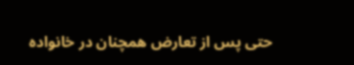حتی پس از تعارض همچنان در خانواده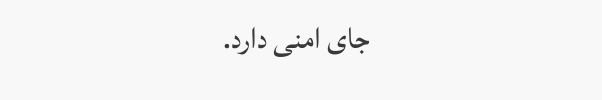جای امنی دارد.